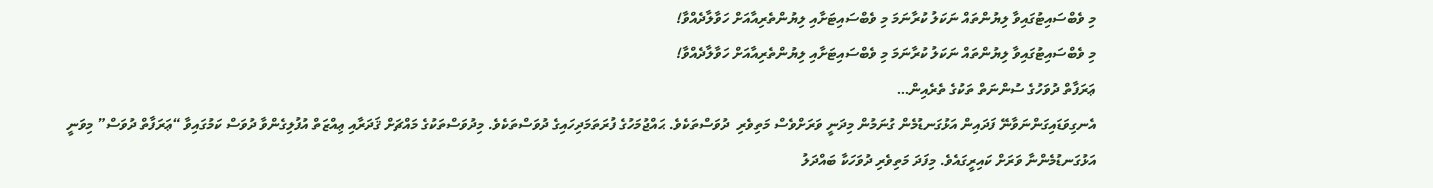މި ވެބްސައިޓުގައިވާ ލިޔުންތައް ނަކަލު ކުރާނަމަ މި ވެބްސައިޓަށާއި ލިޔުންތެރިއާއަށް ހަވާލާދެއްވާ!
މި ވެބްސައިޓުގައިވާ ލިޔުންތައް ނަކަލު ކުރާނަމަ މި ވެބްސައިޓަށާއި ލިޔުންތެރިއާއަށް ހަވާލާދެއްވާ!
ޢަރަފާތް ދުވަހުގެ ސުންނަތް ތަކުގެ ތެރެއިން…
އެނގިވަޑައިގަންނަވާނޭ ފަދައިން އަޅުގަނޑުމެން ގުނަމުން މިދަނީ ވަރަށްވެސް މަތިވެރި  ދުވަސްތަކެވެ. ޙައްޖުމަހުގެ ފުރަތަމަދިހައިގެ ދުވަސްތަކެވެ. މިދުވަސްތަކުގެ މައްޗަށް ޤަދަރާއި ޢިއްޒަތް އުފުލިގެންވާ ދުވަސް ކަމުގައިވާ “ޢަރަފާތް ދުވަސް” މިވަނީ އަޅުގަނޑުމެންނާ ވަރަށް ކައިރީގައެވެ. މިފަދަ މަތިވެރި ދުވަހަކާ ބައްދަލު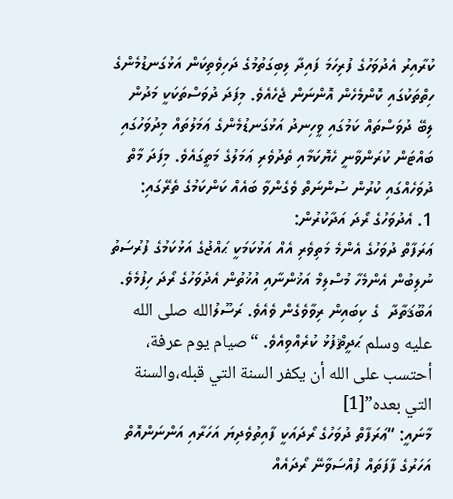ކުރާއިރު އެދުވަހުގެ ފުރިހަމަ ފައިދާ ލިބިގަތުމުގެ ދަހިވެތިކަން އަޅުގަނޑުމެންގެ ހިތްތަކުގައި ކޮންމެހެން އޮންނަން ޖެހެއެވެ. މިފަދަ ދުވަސްތަކަކީ މަދުން ލިބޭ ދުވަސްތައް ކަމުގައި ވީހިނދު އަޅުގަނޑުމެންގެ ޢަމަލުތައް މިދުވަހުގައި ބައްޓަން ކުރަންވާނީ ހެޔޮކަމާއި ތެދުވެރި ޢަމަލުގެ މަތީގައެވެ. މިފަދަ މާތް ދުވަހެއްގައި ކުރުން ސުންނަތް ވެގެންވާ ބައެއް ކަންކަމުގެ ތެރޭގައި:
1. އެދުވަހުގެ ރޯދަ އަދާކުރުން:
ޢަރަފާތް ދުވަހުގެ އެންމެ މަތިވެރި އެއް އަޅުކަމަކީ ޙައްޖުގެ އަޅުކަމުގެ ފުރުސަތު ނުލިބުން އެންމެހާ މުސްލިމް އަޚުންނާއި އުޚުތުން އެދުވަހުގެ ރޯދަ ހިފުމެވެ. އަބޫޤަތާދާ  ގެ ކިބައިން ރިވާވެގެން ވެއެވެ. ރަސޫލުالله صلى الله عليه وسلم ޙަދީޘްފުޅު ކުރެއްވިއެވެ. “صيام يوم عرفة، أحتسب على الله أن يكفر السنة التي قبله،والسنة التي بعده”[1]
މާނައީ: “ޢަރަފާތް ދުވަހުގެ ރޯދައަކީ ފާއިތުވެދިޔަ އަހަރާއި އަންނަންއޮތް އަހަރުގެ ފާފަތައް ފުއްސަވާނޭ ރޯދައެއް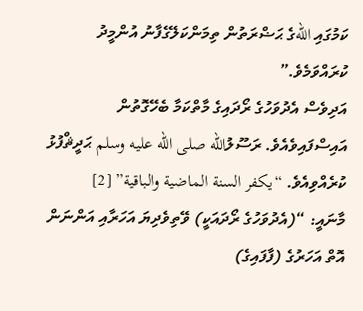ކަމުގައި اللهގެ ޙަޟްރަތުން ތިމަންކަލޭގެފާނު އުންމީދު ކުރައްވަމެވެ.”
އަދިވެސް އެދުވަހުގެ ރޯދައިގެ މާތްކަމާ ބެހޭގޮތުން އައިސްފައިވެއެވެ. ރަސޫލުالله صلى الله عليه وسلم ޙަދީޘްފުޅު ކުރެއްވިއެވެ. “يكفر السنة الماضية والباقية” [2]
މާނައީ: “(އެދުވަހުގެ ރޯދައަކީ) ވޭތިވެދިޔަ އަހަރާއި އަންނަން އޮތް އަހަރުގެ (ފާފައިގެ)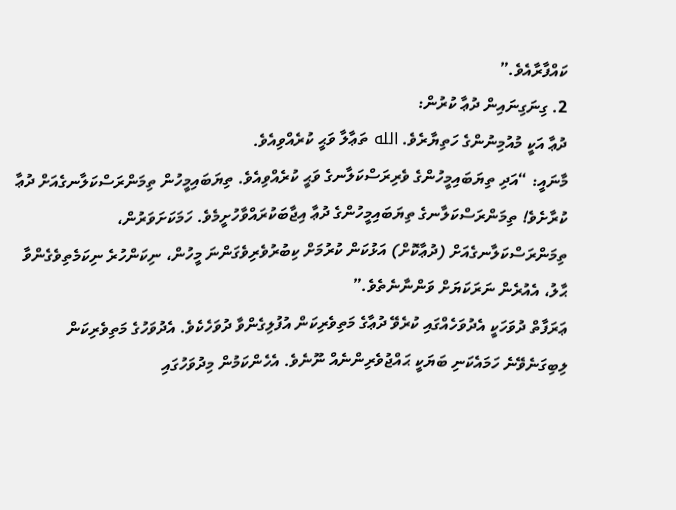ކައްފާރާއެވެ.”
2. ގިނަގިނައިން ދުޢާ ކުރުން:
ދުޢާ އަކީ މުއުމިނުންގެ ހަތިޔާރެވެ. الله ތަޢާލާ ވަޙީ ކުރެއްވިއެވެ.
މާނައީ: “އަދި ތިޔަބައިމީހުންގެ ވެރިރަސްކަލާނގެ ވަޙީ ކުރެއްވިއެވެ. ތިޔަބައިމީހުން ތިމަންރަސްކަލާނގެއަށް ދުޢާ ކުރާށެވެ! ތިމަންރަސްކަލާނގެ ތިޔަބައިމީހުންގެ ދުޢާ އިޖާބަކުރައްވާހުށީމެވެ. ހަމަކަށަވަރުން، ތިމަންރަސްކަލާނގެއަށް (ދުޢާކޮށް) އަޅުކަން ކުރުމަށް ކިބުރުވެރިވެގަންނަ މީހުން، ނިކަންހުރެ ނިކަމެތިވެގެންވާ ޙާލު، އެއުރެން ނަރަކަޔަށް ވަންނާނެތެވެ.”
ޢަރަފާތް ދުވަހަކީ އެދުވަހެއްގައި ކުރެވޭ ދުޢާގެ މަތިވެރިކަން އުފުލިގެންވާ ދުވަހެކެވެ. އެދުވަހުގެ މަތިވެރިކަން ލިބިގަނެވޭނެ ހަމައެކަނި ބަޔަކީ ޙައްޖުވެރިންނެއް ނޫނެވެ. އެހެންކަމުން މިދުވަހުގައި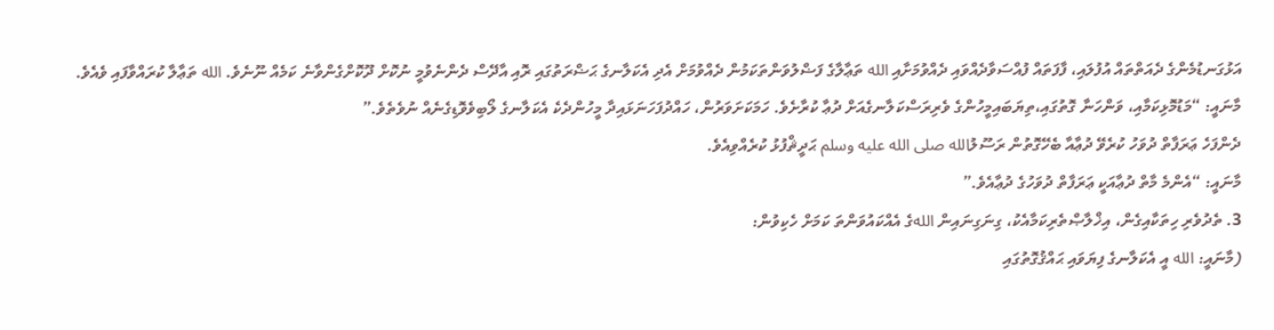އަޅުގަނޑުމެންގެ ދެއަތްތައް އުފުލައި، ފާފަތައް ފުއްސަވާދެއްވައި ދެއްވުމަށާއި الله ތަޢާލާގެ ފަޟްލުވަންތަކަމުން ދެއްވުމަށް އެދި އެކަލާނގެ ޙަޟްރަތުގައި ރޮއި އާދޭސް ދެންނެވުމީ ނުކޮށް ދޫކޮށްގެންވާނެ ކަމެއް ނޫނެވެ. الله ތަޢާލާ ކުރައްވާފައި ވެއެވެ.
މާނައީ: “މަޑުމޮޅިކަމާއި، ވަންހަނާ ގޮތުގައި،ތިޔަބައިމީހުންގެ ވެރިރަސްކަލާނގެއަށް ދުޢާ ކުރާށެވެ. ހަމަކަށަވަރުން، ހައްދުފަހަނަޅައިދާ މީހުންދެކެ އެކަލާނގެ ލޯބިވެވޮޑިގެނެއް ނުވެތެވެ.”
ދެންފަހެ ޢަރަފާތް ދުވަހު ކުރެވޭ ދުޢާއާ ބެހޭގޮތުން ރަސޫލުالله صلى الله عليه وسلم ޙަދީޘްފުޅު ކުރެއްވިއެވެ.
މާނައީ: “އެންމެ މާތް ދުޢާއަކީ ޢަރަފާތް ދުވަހުގެ ދުޢާއެވެ.”
3. ތެދުވެރި ހިތަކާއިގެން، އިޚްލާޞްތެރިކަމާއެކު، ގިނަގިނައިން اللهގެ އެއްކައުވަންތަ ކަމަށް ހެކިވުން:
(މާނައީ: الله އީ އެކަލާނގެ ފިޔަވައި ޙައްޤުގޮތުގައި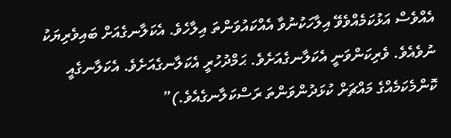އެއްވެސް އަޅުކަމެއްވެވޭ އިލާހަކުނުވާ އެއްކައުވަންތަ އިލާހެވެ. އެކަލާނގެއަށް ބައިވެރިޔަކު ނުވެއެވެ. ވެރިކަންވަނީ އެކަލާނގެއަށެވެ. ޙަމްދުހުރީ އެކަލާނގެއަށެވެ. އެކަލާނގެއީ ކޮންމެކަމެއްގެ މައްޗަށް ކުޅަދުންވަންތަ ރަސްކަލާނގެއެވެ.)”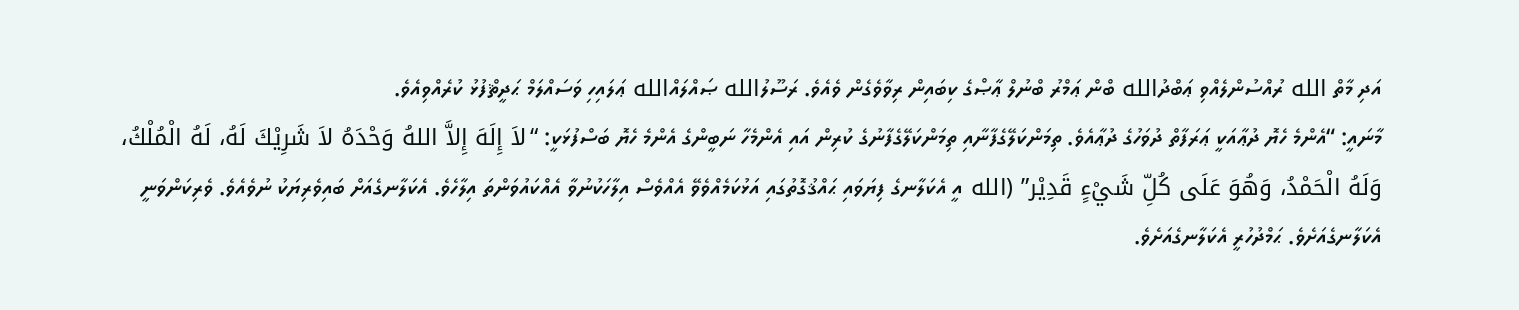އަދި މާތް الله ރުއްސުންލެއްވި ޢަބްދުالله ބްން ޢަމްރު ބްނުލް ޢާޞްގެ ކިބައިން ރިވާވެގެން ވެއެވެ. ރަސޫލުالله ޞައްލައްالله ޢަލައިހި ވަސައްލަމް ޙަދީޘްފުޅު ކުރެއްވިއެވެ.
މާނައީ: “އެންމެ ހެޔޮ ދުޢާއަކީ ޢަރަފާތް ދުވަހުގެ ދުޢާއެވެ. ތިމަންކަލޭގެފާނާއި ތިމަންކަލޭގެފާނުގެ ކުރިން އައި އެންމެހާ ނަބީންގެ އެންމެ ހެޔޮ ބަސްފުޅަކީ: “لاَ إِلَهَ إِلاَّ اللهُ وَحْدَهُ لاَ شَرِيْكَ لَهُ، لَهُ الْمُلْكُ، وَلَهُ الْحَمْدُ، وَهُوَ عَلَى كُلِّ شَيْءٍ قَدِيْر” (الله އީ އެކަލާނގެ ފިޔަވައި ޙައްޤުގޮތުގައި އަޅުކަމެއްވެވޭ އެއްވެސް އިލާހަކުނުވާ އެއްކައުވަންތަ އިލާހެވެ. އެކަލާނގެއަށް ބައިވެރިޔަކު ނުވެއެވެ. ވެރިކަންވަނީ އެކަލާނގެއަށެވެ. ޙަމްދުހުރީ އެކަލާނގެއަށެވެ.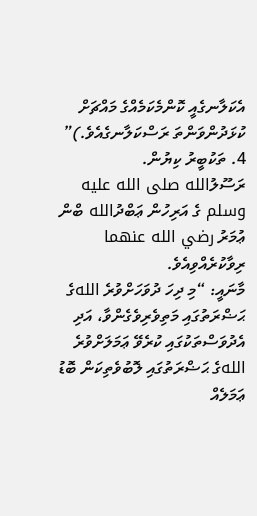އެކަލާނގެއީ ކޮންމެކަމެއްގެ މައްޗަށް ކުޅަދުންވަންތަ ރަސްކަލާނގެއެވެ.)”
4. ތަކުބީރު ކިޔުން.
ރަސޫލުالله صلى الله عليه وسلم ގެ އަރިހުން ޢަބްދުالله ބްން ޢުމަރު رضي الله عنهما ރިވާކުރެއްވިއެވެ.
މާނައީ: “މި ދިހަ ދުވަހަށްވުރެ اللهގެ ޙަޟްރަތުގައި މަތިވެރިވެގެންވާ، އަދި އެދުވަސްތަކުގައި ކުރެވޭ ޢަމަލަށްވުރެ اللهގެ ޙަޟްރަތުގައި ލޮބުވެތިކަން ބޮޑު ޢަމަލެއް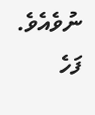ނުވެއެވެ.  ފަހެ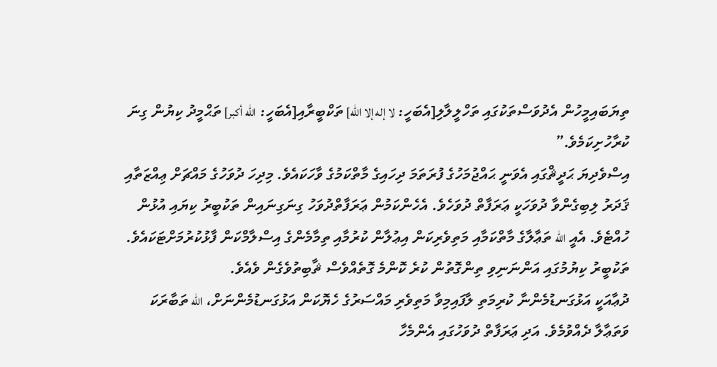ތިޔަބައިމީހުން އެދުވަސްތަކުގައި ތަހްލީލާލި[އެބަހީ: لا إله إلا الله] ތަކްބީރާއި[އެބަހީ: الله أكبر] ތަޙްމީދު ކިޔުން ގިނަ ކުރާހުށިކަމެވެ.”
އިސްވެދިޔަ ޙަދީޘްގައި އެވަނީ ޙައްޖުމަހުގެ ފުރަތަމަ ދިހައިގެ މާތްކަމުގެ ވާހަކައެވެ. މިދިހަ ދުވަހުގެ މައްޗަށް ޢިއްޒަތާއި ޤަދަރު ލިބިގެންވާ ދުވަހަކީ ޢަރަފާތް ދުވަހެވެ. އެހެންކަމުން ޢަރަފާތްދުވަހު ގިނަގިނައިން ތަކުބީރު ކިޔައި އުޅުން ހުއްޓެވެ. އެއީ الله ތަޢާލާގެ މާތްކަމާއި މަތިވެރިކަން އިޢުލާން ކުރުމާއި ތިމާމެންގެ އިސްލާމްކަން ފާޅުކުރުމަށްޓަކައެވެ.
ތަކުބީރު ކިޔުމުގައި އަންނަނިވި ތިންގޮތުން ކުރެ ކޮންމެ ގޮތެއްވެސް ޘާބިތުވެގެން ވެއެވެ.
ދުޢާއަކީ އަޅުގަނޑުމެންނާ ކުރިމަތި ލާފައިމިވާ މަތިވެރި މައްސަރުގެ ހެޔޮކަން އަޅުގަނޑުމެންނަށް، الله ތަބާރަކަ ވަތަޢާލާ ދެއްވުމެވެ. އަދި ޢަރަފާތް ދުވަހުގައި އެންމެހާ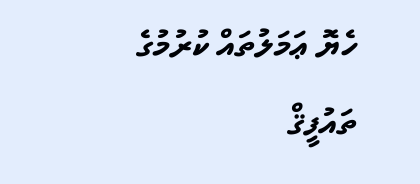ހެޔޮ ޢަމަލުތައް ކުރުމުގެ ތައުފީޤް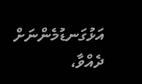އަޅުގަނޑުމެންނަށް ދެއްވާ،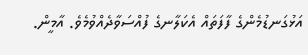އަޅުގަނޑުމެންގެ ފާފަތައް އެކަލާނގެ ފުއްސަވާދެއްވުމެވެ. އާމީން.